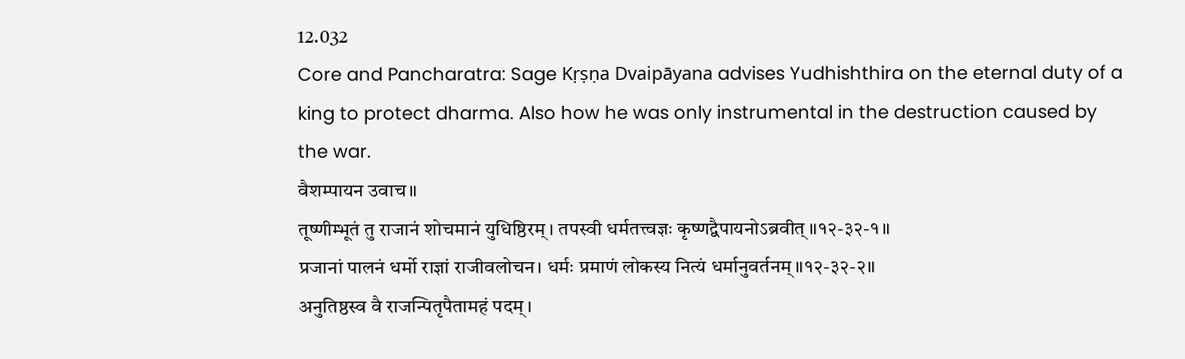12.032
Core and Pancharatra: Sage Kṛṣṇa Dvaipāyana advises Yudhishthira on the eternal duty of a king to protect dharma. Also how he was only instrumental in the destruction caused by the war.
वैशम्पायन उवाच॥
तूष्णीम्भूतं तु राजानं शोचमानं युधिष्ठिरम्। तपस्वी धर्मतत्त्वज्ञः कृष्णद्वैपायनोऽब्रवीत् ॥१२-३२-१॥
प्रजानां पालनं धर्मो राज्ञां राजीवलोचन। धर्मः प्रमाणं लोकस्य नित्यं धर्मानुवर्तनम् ॥१२-३२-२॥
अनुतिष्ठस्व वै राजन्पितृपैतामहं पदम्।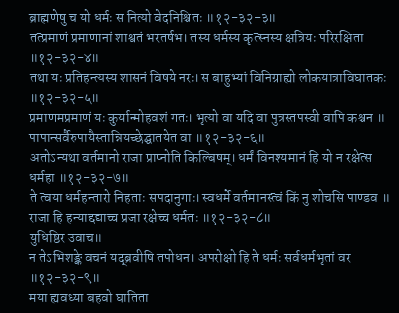ब्राह्मणेषु च यो धर्मः स नित्यो वेदनिश्चितः ॥१२-३२-३॥
तत्प्रमाणं प्रमाणानां शाश्वतं भरतर्षभ। तस्य धर्मस्य कृत्स्नस्य क्षत्रियः परिरक्षिता ॥१२-३२-४॥
तथा यः प्रतिहन्त्यस्य शासनं विषये नरः। स बाहुभ्यां विनिग्राह्यो लोकयात्राविघातकः ॥१२-३२-५॥
प्रमाणमप्रमाणं यः कुर्यान्मोहवशं गतः। भृत्यो वा यदि वा पुत्रस्तपस्वी वापि कश्चन ॥ पापान्सर्वैरुपायैस्तान्नियच्छेद्घातयेत वा ॥१२-३२-६॥
अतोऽन्यथा वर्तमानो राजा प्राप्नोति किल्बिषम्। धर्मं विनश्यमानं हि यो न रक्षेत्स धर्महा ॥१२-३२-७॥
ते त्वया धर्महन्तारो निहताः सपदानुगाः। स्वधर्मे वर्तमानस्त्वं किं नु शोचसि पाण्डव ॥ राजा हि हन्याद्दद्याच्च प्रजा रक्षेच्च धर्मतः ॥१२-३२-८॥
युधिष्ठिर उवाच॥
न तेऽभिशङ्के वचनं यद्ब्रवीषि तपोधन। अपरोक्षो हि ते धर्मः सर्वधर्मभृतां वर ॥१२-३२-९॥
मया ह्यवध्या बहवो घातिता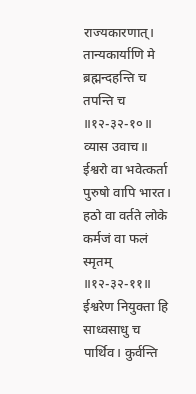राज्यकारणात्। तान्यकार्याणि मे ब्रह्मन्दहन्ति च तपन्ति च ॥१२-३२-१०॥
व्यास उवाच॥
ईश्वरो वा भवेत्कर्ता पुरुषो वापि भारत। हठो वा वर्तते लोके कर्मजं वा फलं स्मृतम् ॥१२-३२-११॥
ईश्वरेण नियुक्ता हि साध्वसाधु च पार्थिव। कुर्वन्ति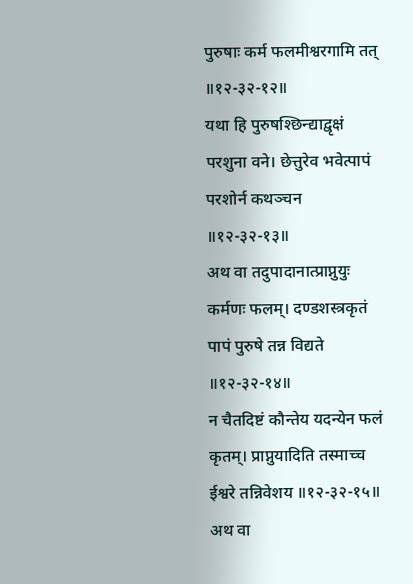पुरुषाः कर्म फलमीश्वरगामि तत् ॥१२-३२-१२॥
यथा हि पुरुषश्छिन्द्याद्वृक्षं परशुना वने। छेत्तुरेव भवेत्पापं परशोर्न कथञ्चन ॥१२-३२-१३॥
अथ वा तदुपादानात्प्राप्नुयुः कर्मणः फलम्। दण्डशस्त्रकृतं पापं पुरुषे तन्न विद्यते ॥१२-३२-१४॥
न चैतदिष्टं कौन्तेय यदन्येन फलं कृतम्। प्राप्नुयादिति तस्माच्च ईश्वरे तन्निवेशय ॥१२-३२-१५॥
अथ वा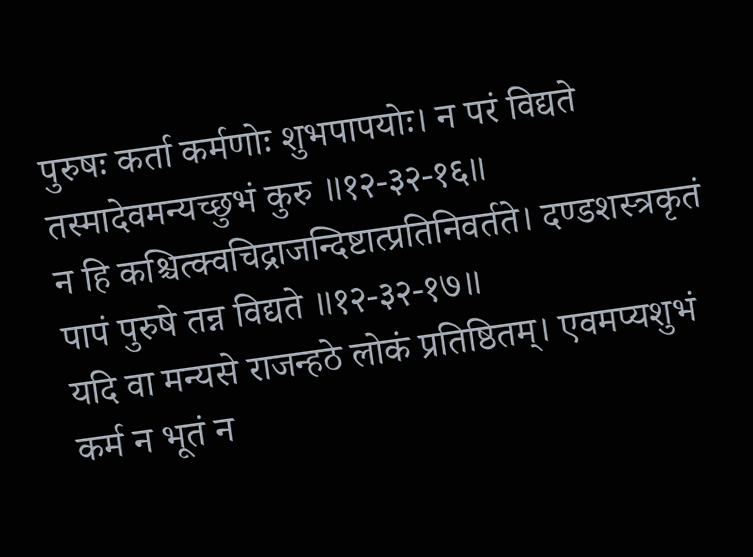पुरुषः कर्ता कर्मणोः शुभपापयोः। न परं विद्यते तस्मादेवमन्यच्छुभं कुरु ॥१२-३२-१६॥
न हि कश्चित्क्वचिद्राजन्दिष्टात्प्रतिनिवर्तते। दण्डशस्त्रकृतं पापं पुरुषे तन्न विद्यते ॥१२-३२-१७॥
यदि वा मन्यसे राजन्हठे लोकं प्रतिष्ठितम्। एवमप्यशुभं कर्म न भूतं न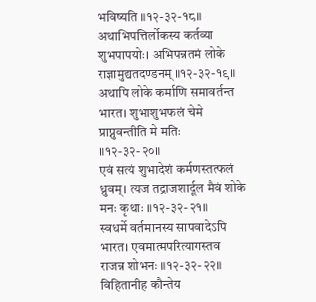भविष्यति ॥१२-३२-१८॥
अथाभिपत्तिर्लोकस्य कर्तव्या शुभपापयोः। अभिपन्नतमं लोके राज्ञामुद्यतदण्डनम् ॥१२-३२-१९॥
अथापि लोके कर्माणि समावर्तन्त भारत। शुभाशुभफलं चेमे प्राप्नुवन्तीति मे मतिः ॥१२-३२-२०॥
एवं सत्यं शुभादेशं कर्मणस्तत्फलं ध्रुवम्। त्यज तद्राजशार्दूल मैवं शोके मनः कृथाः ॥१२-३२-२१॥
स्वधर्मे वर्तमानस्य सापवादेऽपि भारत। एवमात्मपरित्यागस्तव राजन्न शोभनः ॥१२-३२-२२॥
विहितानीह कौन्तेय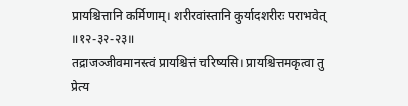प्रायश्चित्तानि कर्मिणाम्। शरीरवांस्तानि कुर्यादशरीरः पराभवेत् ॥१२-३२-२३॥
तद्राजञ्जीवमानस्त्वं प्रायश्चित्तं चरिष्यसि। प्रायश्चित्तमकृत्वा तु प्रेत्य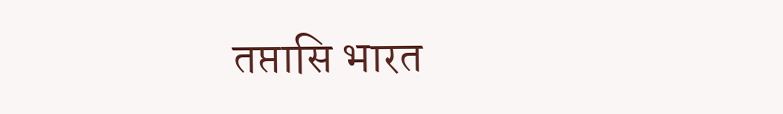तप्तासि भारत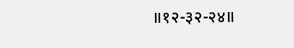॥१२-३२-२४॥